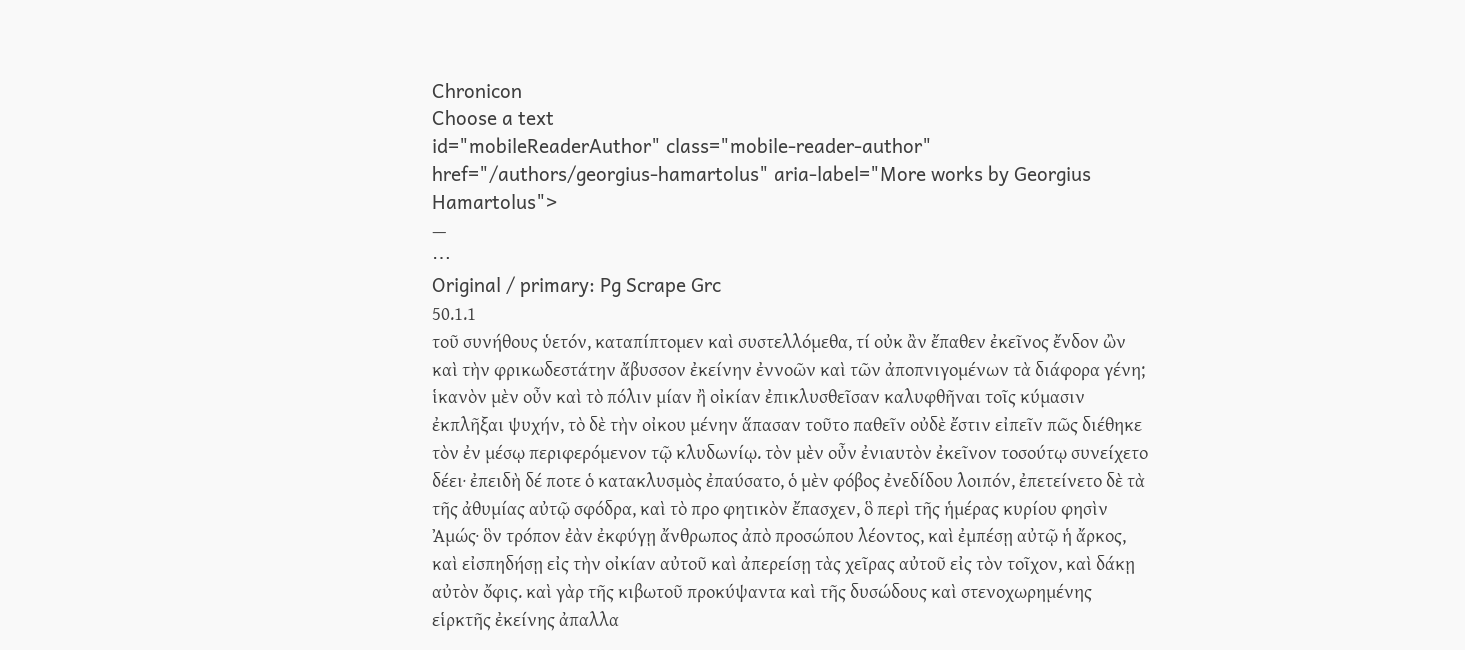Chronicon
Choose a text
id="mobileReaderAuthor" class="mobile-reader-author" href="/authors/georgius-hamartolus" aria-label="More works by Georgius Hamartolus">
—
⋯
Original / primary: Pg Scrape Grc
50.1.1
τοῦ συνήθους ὑετόν, καταπίπτομεν καὶ συστελλόμεθα, τί οὐκ ἂν ἔπαθεν ἐκεῖνος ἔνδον ὢν καὶ τὴν φρικωδεστάτην ἄβυσσον ἐκείνην ἐννοῶν καὶ τῶν ἀποπνιγομένων τὰ διάφορα γένη; ἱκανὸν μὲν οὖν καὶ τὸ πόλιν μίαν ἢ οἰκίαν ἐπικλυσθεῖσαν καλυφθῆναι τοῖς κύμασιν ἐκπλῆξαι ψυχήν, τὸ δὲ τὴν οἰκου μένην ἅπασαν τοῦτο παθεῖν οὐδὲ ἔστιν εἰπεῖν πῶς διέθηκε τὸν ἐν μέσῳ περιφερόμενον τῷ κλυδωνίῳ. τὸν μὲν οὖν ἐνιαυτὸν ἐκεῖνον τοσούτῳ συνείχετο δέει· ἐπειδὴ δέ ποτε ὁ κατακλυσμὸς ἐπαύσατο, ὁ μὲν φόβος ἐνεδίδου λοιπόν, ἐπετείνετο δὲ τὰ τῆς ἀθυμίας αὐτῷ σφόδρα, καὶ τὸ προ φητικὸν ἔπασχεν, ὃ περὶ τῆς ἡμέρας κυρίου φησὶν Ἀμώς· ὃν τρόπον ἐὰν ἐκφύγῃ ἄνθρωπος ἀπὸ προσώπου λέοντος, καὶ ἐμπέσῃ αὐτῷ ἡ ἄρκος, καὶ εἰσπηδήσῃ εἰς τὴν οἰκίαν αὐτοῦ καὶ ἀπερείσῃ τὰς χεῖρας αὐτοῦ εἰς τὸν τοῖχον, καὶ δάκῃ αὐτὸν ὄφις. καὶ γὰρ τῆς κιβωτοῦ προκύψαντα καὶ τῆς δυσώδους καὶ στενοχωρημένης εἱρκτῆς ἐκείνης ἀπαλλα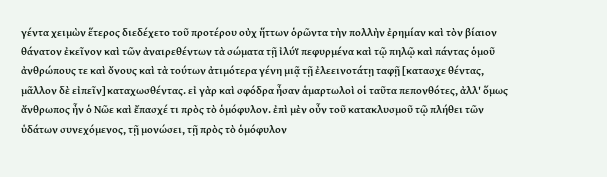γέντα χειμὼν ἕτερος διεδέχετο τοῦ προτέρου οὐχ ἥττων ὁρῶντα τὴν πολλὴν ἐρημίαν καὶ τὸν βίαιον θάνατον ἐκεῖνον καὶ τῶν ἀναιρεθέντων τὰ σώματα τῇ ἰλύϊ πεφυρμένα καὶ τῷ πηλῷ καὶ πάντας ὁμοῦ ἀνθρώπους τε καὶ ὄνους καὶ τὰ τούτων ἀτιμότερα γένη μιᾷ τῇ ἐλεεινοτάτῃ ταφῇ [κατασχε θέντας, μᾶλλον δὲ εἰπεῖν] καταχωσθέντας. εἰ γὰρ καὶ σφόδρα ἦσαν ἁμαρτωλοὶ οἱ ταῦτα πεπονθότες, ἀλλ' ὅμως ἄνθρωπος ἦν ὁ Νῶε καὶ ἔπασχέ τι πρὸς τὸ ὁμόφυλον. ἐπὶ μὲν οὖν τοῦ κατακλυσμοῦ τῷ πλήθει τῶν ὑδάτων συνεχόμενος, τῇ μονώσει, τῇ πρὸς τὸ ὁμόφυλον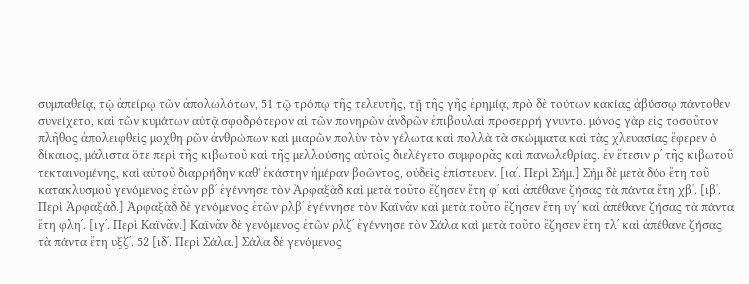συμπαθείᾳ, τῷ ἀπείρῳ τῶν ἀπολωλότων, 51 τῷ τρόπῳ τῆς τελευτῆς, τῇ τῆς γῆς ἐρημίᾳ, πρὸ δὲ τούτων κακίας ἀβύσσῳ πάντοθεν συνείχετο, καὶ τῶν κυμάτων αὐτᾷ σφοδρότερον αἱ τῶν πονηρῶν ἀνδρῶν ἐπιβουλαὶ προσερρή γνυντο. μόνος γὰρ εἰς τοσοῦτον πλῆθος ἀπολειφθεὶς μοχθη ρῶν ἀνθρώπων καὶ μιαρῶν πολὺν τὸν γέλωτα καὶ πολλὰ τὰ σκώμματα καὶ τὰς χλευασίας ἔφερεν ὁ δίκαιος, μάλιστα ὅτε περὶ τῆς κιβωτοῦ καὶ τῆς μελλούσης αὐτοῖς διελέγετο συμφορᾶς καὶ πανωλεθρίας. ἐν ἔτεσιν ρʹ τῆς κιβωτοῦ τεκταινομένης, καὶ αὐτοῦ διαρρήδην καθ' ἑκάστην ἡμέραν βοῶντος, οὐδεὶς ἐπίστευεν. [ιαʹ. Περὶ Σήμ.] Σὴμ δὲ μετὰ δύο ἔτη τοῦ κατακλυσμοῦ γενόμενος ἐτῶν ρβʹ ἐγέννησε τὸν Ἀρφαξὰδ καὶ μετὰ τοῦτο ἔζησεν ἔτη φʹ καὶ ἀπέθανε ζήσας τὰ πάντα ἔτη χβʹ. [ιβʹ. Περὶ Ἀρφαξάδ.] Ἀρφαξὰδ δὲ γενόμενος ἐτῶν ρλβʹ ἐγέννησε τὸν Καϊνᾶν καὶ μετὰ τοῦτο ἔζησεν ἔτη υγʹ καὶ ἀπέθανε ζήσας τὰ πάντα ἔτη φληʹ. [ιγʹ. Περὶ Καϊνᾶν.] Καϊνᾶν δὲ γενόμενος ἐτῶν ρλζʹ ἐγέννησε τὸν Σάλα καὶ μετὰ τοῦτο ἔζησεν ἔτη τλʹ καὶ ἀπέθανε ζήσας τὰ πάντα ἔτη υξζʹ. 52 [ιδʹ. Περὶ Σάλα.] Σάλα δὲ γενόμενος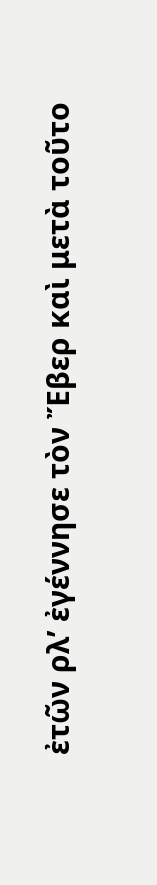ἐτῶν ρλʹ ἐγέννησε τὸν Ἔβερ καὶ μετὰ τοῦτο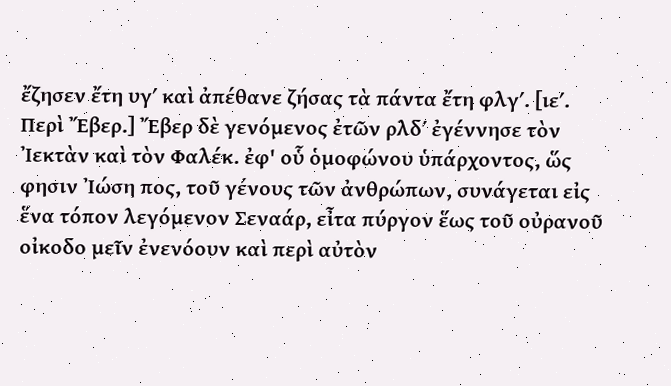ἔζησεν ἔτη υγʹ καὶ ἀπέθανε ζήσας τὰ πάντα ἔτη φλγʹ. [ιεʹ. Περὶ Ἔβερ.] Ἔβερ δὲ γενόμενος ἐτῶν ρλδʹ ἐγέννησε τὸν Ἰεκτὰν καὶ τὸν Φαλέκ. ἐφ' οὗ ὁμοφώνου ὑπάρχοντος, ὥς φησιν Ἰώση πος, τοῦ γένους τῶν ἀνθρώπων, συνάγεται εἰς ἕνα τόπον λεγόμενον Σεναάρ, εἶτα πύργον ἕως τοῦ οὐρανοῦ οἰκοδο μεῖν ἐνενόουν καὶ περὶ αὐτὸν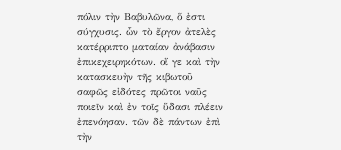πόλιν τὴν Βαβυλῶνα, ὅ ἐστι σύγχυσις. ὧν τὸ ἔργον ἀτελὲς κατέρριπτο ματαίαν ἀνάβασιν ἐπικεχειρηκότων. οἵ γε καὶ τὴν κατασκευὴν τῆς κιβωτοῦ σαφῶς εἰδότες πρῶτοι ναῦς ποιεῖν καὶ ἐν τοῖς ὕδασι πλέειν ἐπενόησαν. τῶν δὲ πάντων ἐπὶ τὴν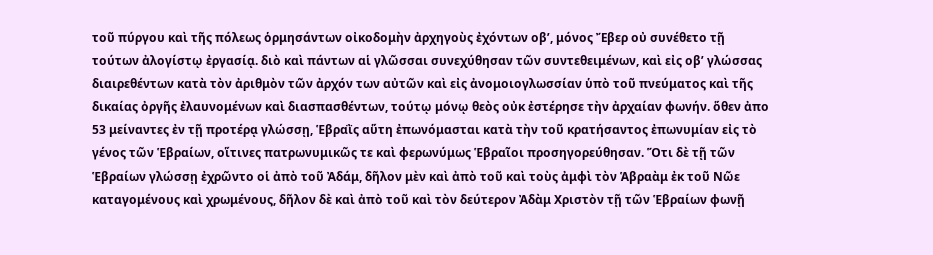τοῦ πύργου καὶ τῆς πόλεως ὁρμησάντων οἰκοδομὴν ἀρχηγοὺς ἐχόντων οβʹ, μόνος Ἔβερ οὐ συνέθετο τῇ τούτων ἀλογίστῳ ἐργασίᾳ. διὸ καὶ πάντων αἱ γλῶσσαι συνεχύθησαν τῶν συντεθειμένων, καὶ εἰς οβʹ γλώσσας διαιρεθέντων κατὰ τὸν ἀριθμὸν τῶν ἀρχόν των αὐτῶν καὶ εἰς ἀνομοιογλωσσίαν ὑπὸ τοῦ πνεύματος καὶ τῆς δικαίας ὀργῆς ἐλαυνομένων καὶ διασπασθέντων, τούτῳ μόνῳ θεὸς οὐκ ἐστέρησε τὴν ἀρχαίαν φωνήν. ὅθεν ἀπο 53 μείναντες ἐν τῇ προτέρᾳ γλώσσῃ, Ἑβραῒς αὕτη ἐπωνόμασται κατὰ τὴν τοῦ κρατήσαντος ἐπωνυμίαν εἰς τὸ γένος τῶν Ἑβραίων, οἵτινες πατρωνυμικῶς τε καὶ φερωνύμως Ἑβραῖοι προσηγορεύθησαν. Ὅτι δὲ τῇ τῶν Ἑβραίων γλώσσῃ ἐχρῶντο οἱ ἀπὸ τοῦ Ἀδάμ, δῆλον μὲν καὶ ἀπὸ τοῦ καὶ τοὺς ἀμφὶ τὸν Ἁβραὰμ ἐκ τοῦ Νῶε καταγομένους καὶ χρωμένους, δῆλον δὲ καὶ ἀπὸ τοῦ καὶ τὸν δεύτερον Ἀδὰμ Χριστὸν τῇ τῶν Ἑβραίων φωνῇ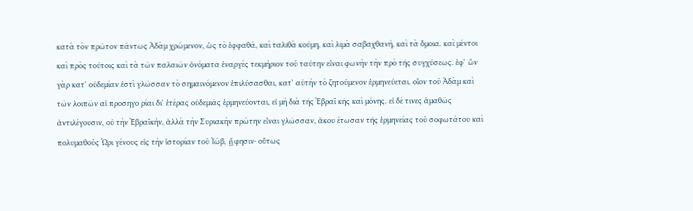κατὰ τὸν πρῶτον πάντως Ἀδὰμ χρώμενον, ὡς τὸ ἐφφαθά, καὶ ταλιθὰ κούμη, καὶ λιμὰ σαβαχθανή, καὶ τὰ ὅμοια. καὶ μέντοι καὶ πρὸς τούτοις καὶ τὰ τῶν παλαιῶν ὀνόματα ἐναργὲς τεκμήριον τοῦ ταύτην εἶναι φωνὴν τὴν πρὸ τῆς συγχύσεως. ἐφ' ὧν γὰρ κατ' οὐδεμίαν ἐστὶ γλῶσσαν τὸ σημαινόμενον ἐπιλύσασθαι, κατ' αὐτὴν τὸ ζητούμενον ἑρμηνεύεται. οἷον τοῦ Ἀδὰμ καὶ τῶν λοιπῶν αἱ προσηγο ρίαι δι' ἑτέρας οὐδεμιᾶς ἑρμηνεύονται, εἰ μὴ διὰ τῆς Ἑβραϊ κῆς καὶ μόνης. εἰ δέ τινες ἀμαθῶς ἀντιλέγουσιν, οὐ τὴν Ἑβραϊκήν, ἀλλὰ τὴν Συριακὴν πρώτην εἶναι γλῶσσαν, ἀκου έτωσαν τῆς ἑρμηνείας τοῦ σοφωτάτου καὶ πολυμαθοῦς Ὠρι γένους εἰς τὴν ἱστορίαν τοῦ Ἰώβ, ᾗ φησιν· οὕτως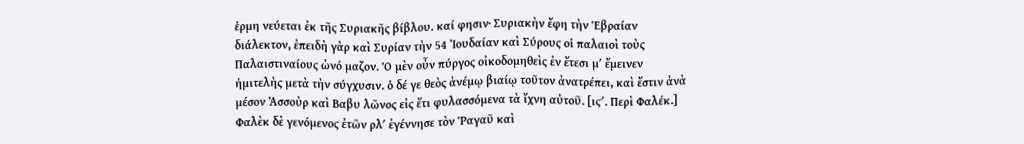ἑρμη νεύεται ἐκ τῆς Συριακῆς βίβλου. καί φησιν· Συριακὴν ἔφη τὴν Ἑβραίαν διάλεκτον, ἐπειδὴ γὰρ καὶ Συρίαν τὴν 54 Ἰουδαίαν καὶ Σύρους οἱ παλαιοὶ τοὺς Παλαιστιναίους ὠνό μαζον. Ὁ μὲν οὖν πύργος οἰκοδομηθεὶς ἐν ἔτεσι μʹ ἔμεινεν ἡμιτελὴς μετὰ τὴν σύγχυσιν. ὁ δέ γε θεὸς ἀνέμῳ βιαίῳ τοῦτον ἀνατρέπει, καὶ ἔστιν ἀνὰ μέσον Ἀσσοὺρ καὶ Βαβυ λῶνος εἰς ἔτι φυλασσόμενα τὰ ἴχνη αὐτοῦ. [ιϛʹ. Περὶ Φαλέκ.] Φαλὲκ δὲ γενόμενος ἐτῶν ρλʹ ἐγέννησε τὸν Ῥαγαῦ καὶ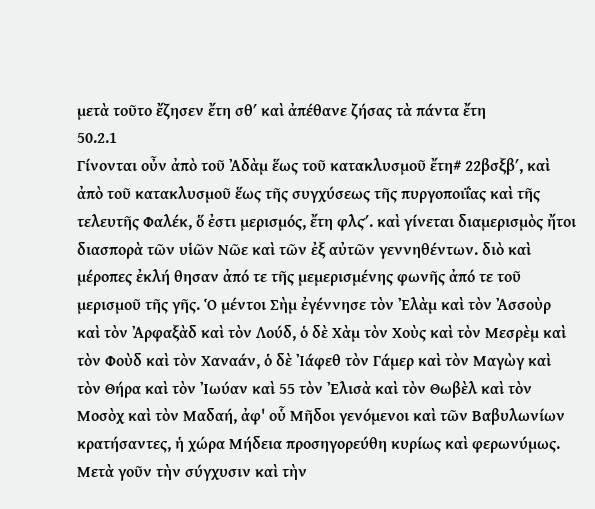μετὰ τοῦτο ἔζησεν ἔτη σθʹ καὶ ἀπέθανε ζήσας τὰ πάντα ἔτη
50.2.1
Γίνονται οὖν ἀπὸ τοῦ Ἀδὰμ ἕως τοῦ κατακλυσμοῦ ἔτη# 22βσξβʹ, καὶ ἀπὸ τοῦ κατακλυσμοῦ ἕως τῆς συγχύσεως τῆς πυργοποιΐας καὶ τῆς τελευτῆς Φαλέκ, ὅ ἐστι μερισμός, ἔτη φλϛʹ. καὶ γίνεται διαμερισμὸς ἤτοι διασπορὰ τῶν υἱῶν Νῶε καὶ τῶν ἐξ αὐτῶν γεννηθέντων. διὸ καὶ μέροπες ἐκλή θησαν ἀπό τε τῆς μεμερισμένης φωνῆς ἀπό τε τοῦ μερισμοῦ τῆς γῆς. Ὁ μέντοι Σὴμ ἐγέννησε τὸν Ἐλὰμ καὶ τὸν Ἀσσοὺρ καὶ τὸν Ἀρφαξὰδ καὶ τὸν Λούδ, ὁ δὲ Χὰμ τὸν Χοὺς καὶ τὸν Μεσρὲμ καὶ τὸν Φοὺδ καὶ τὸν Χαναάν, ὁ δὲ Ἰάφεθ τὸν Γάμερ καὶ τὸν Μαγὼγ καὶ τὸν Θήρα καὶ τὸν Ἰωύαν καὶ 55 τὸν Ἐλισὰ καὶ τὸν Θωβὲλ καὶ τὸν Μοσὸχ καὶ τὸν Μαδαή, ἀφ' οὗ Μῆδοι γενόμενοι καὶ τῶν Βαβυλωνίων κρατήσαντες, ἡ χώρα Μήδεια προσηγορεύθη κυρίως καὶ φερωνύμως. Μετὰ γοῦν τὴν σύγχυσιν καὶ τὴν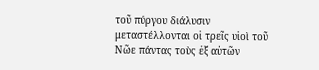τοῦ πύργου διάλυσιν μεταστέλλονται οἱ τρεῖς υἱοὶ τοῦ Νῶε πάντας τοὺς ἐξ αὐτῶν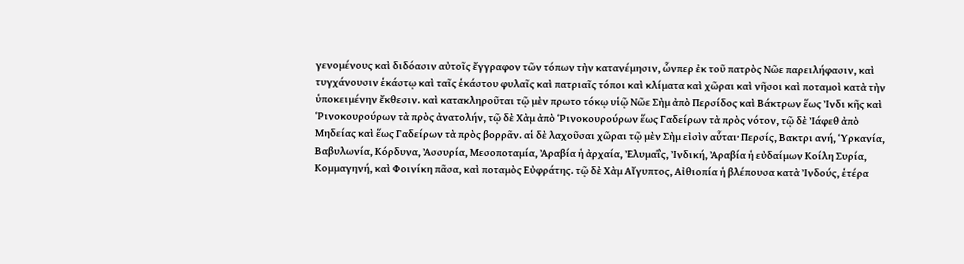γενομένους καὶ διδόασιν αὐτοῖς ἔγγραφον τῶν τόπων τὴν κατανέμησιν, ὧνπερ ἐκ τοῦ πατρὸς Νῶε παρειλήφασιν, καὶ τυγχάνουσιν ἑκάστῳ καὶ ταῖς ἑκάστου φυλαῖς καὶ πατριαῖς τόποι καὶ κλίματα καὶ χῶραι καὶ νῆσοι καὶ ποταμοὶ κατὰ τὴν ὑποκειμένην ἔκθεσιν. καὶ κατακληροῦται τῷ μὲν πρωτο τόκῳ υἱῷ Νῶε Σὴμ ἀπὸ Περσίδος καὶ Βάκτρων ἕως Ἰνδι κῆς καὶ Ῥινοκουρούρων τὰ πρὸς ἀνατολήν, τῷ δὲ Χὰμ ἀπὸ Ῥινοκουρούρων ἕως Γαδείρων τὰ πρὸς νότον, τῷ δὲ Ἰάφεθ ἀπὸ Μηδείας καὶ ἕως Γαδείρων τὰ πρὸς βορρᾶν. αἱ δὲ λαχοῦσαι χῶραι τῷ μὲν Σὴμ εἰσὶν αὗται· Περσίς, Βακτρι ανή, Ὑρκανία, Βαβυλωνία, Κόρδυνα, Ἀσσυρία, Μεσοποταμία, Ἀραβία ἡ ἀρχαία, Ἐλυμαΐς, Ἰνδική, Ἀραβία ἡ εὐδαίμων Κοίλη Συρία, Κομμαγηνή, καὶ Φοινίκη πᾶσα, καὶ ποταμὸς Εὐφράτης. τῷ δὲ Χὰμ Αἴγυπτος, Αἰθιοπία ἡ βλέπουσα κατὰ Ἰνδούς, ἑτέρα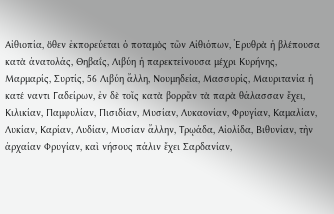Αἰθιοπία, ὅθεν ἐκπορεύεται ὁ ποταμὸς τῶν Αἰθιόπων, Ἐρυθρὰ ἡ βλέπουσα κατὰ ἀνατολάς, Θηβαΐς, Λιβύη ἡ παρεκτείνουσα μέχρι Κυρήνης, Μαρμαρίς, Συρτίς, 56 Λιβύη ἄλλη, Νουμηδεία, Μασσυρίς, Μαυριτανία ἡ κατέ ναντι Γαδείρων, ἐν δὲ τοῖς κατὰ βορρᾶν τὰ παρὰ θάλασσαν ἔχει, Κιλικίαν, Παμφυλίαν, Πισιδίαν, Μυσίαν, Λυκαονίαν, Φρυγίαν, Καμαλίαν, Λυκίαν, Καρίαν, Λυδίαν, Μυσίαν ἄλλην, Τρῳάδα, Αἰολίδα, Βιθυνίαν, τὴν ἀρχαίαν Φρυγίαν, καὶ νήσους πάλιν ἔχει Σαρδανίαν,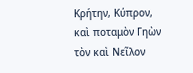Κρήτην, Κύπρον, καὶ ποταμὸν Γηὼν τὸν καὶ Νεῖλον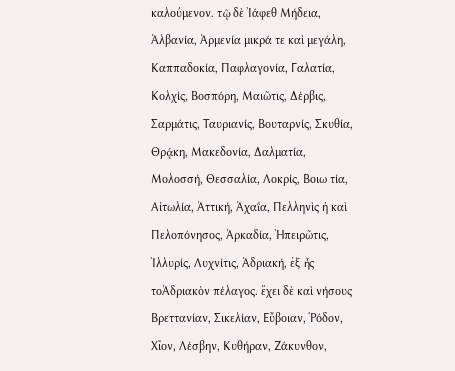καλούμενον. τῷ δὲ Ἰάφεθ Μήδεια, Ἀλβανία, Ἀρμενία μικρά τε καὶ μεγάλη, Καππαδοκία, Παφλαγονία, Γαλατία, Κολχίς, Βοσπόρη, Μαιῶτις, Δέρβις, Σαρμάτις, Ταυριανίς, Βουταρνίς, Σκυθία, Θρᾴκη, Μακεδονία, Δαλματία, Μολοσσή, Θεσσαλία, Λοκρίς, Βοιω τία, Αἰτωλία, Ἀττική, Ἀχαΐα, Πελληνὶς ἡ καὶ Πελοπόνησος, Ἀρκαδία, Ἠπειρῶτις, Ἰλλυρίς, Λυχνίτις, Ἀδριακή, ἐξ ἧς τοἈδριακὸν πέλαγος. ἔχει δὲ καὶ νήσους Βρεττανίαν, Σικελίαν, Εὔβοιαν, Ῥόδον, Χῖον, Λέσβην, Κυθήραν, Ζάκυνθον,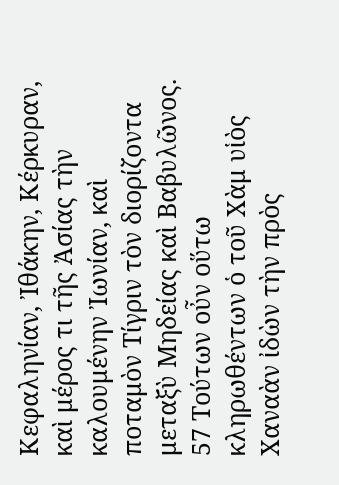Κεφαληνίαν, Ἰθάκην, Κέρκυραν, καὶ μέρος τι τῆς Ἀσίας τὴν καλουμένην Ἰωνίαν, καὶ ποταμὸν Τίγριν τὸν διορίζοντα μεταξὺ Μηδείας καὶ Βαβυλῶνος. 57 Τούτων οὖν οὕτω κληρωθέντων ὁ τοῦ Χὰμ υἱὸς Χαναὰν ἰδὼν τὴν πρὸς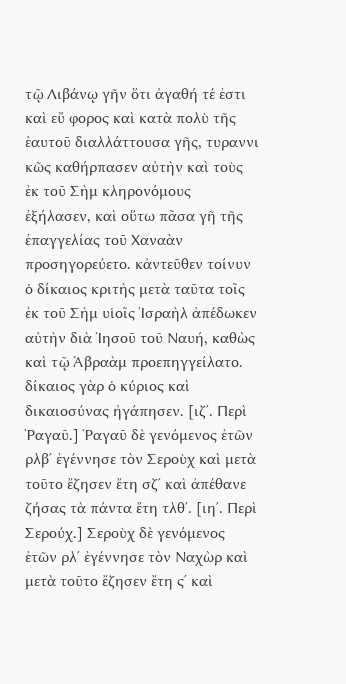τῷ Λιβάνῳ γῆν ὅτι ἀγαθή τέ ἐστι καὶ εὔ φορος καὶ κατὰ πολὺ τῆς ἑαυτοῦ διαλλάττουσα γῆς, τυραννι κῶς καθήρπασεν αὐτὴν καὶ τοὺς ἐκ τοῦ Σὴμ κληρονόμους ἐξήλασεν, καὶ οὕτω πᾶσα γῆ τῆς ἐπαγγελίας τοῦ Χαναὰν προσηγορεύετο. κἀντεῦθεν τοίνυν ὁ δίκαιος κριτὴς μετὰ ταῦτα τοῖς ἐκ τοῦ Σὴμ υἱοῖς Ἰσραὴλ ἀπέδωκεν αὐτὴν διὰ Ἰησοῦ τοῦ Ναυή, καθὼς καὶ τῷ Ἁβραὰμ προεπηγγείλατο. δίκαιος γὰρ ὁ κύριος καὶ δικαιοσύνας ἠγάπησεν. [ιζʹ. Περὶ Ῥαγαῦ.] Ῥαγαῦ δὲ γενόμενος ἐτῶν ρλβʹ ἐγέννησε τὸν Σεροὺχ καὶ μετὰ τοῦτο ἔζησεν ἔτη σζʹ καὶ ἀπέθανε ζήσας τὰ πάντα ἔτη τλθʹ. [ιηʹ. Περὶ Σερούχ.] Σεροὺχ δὲ γενόμενος ἐτῶν ρλʹ ἐγέννησε τὸν Ναχὼρ καὶ μετὰ τοῦτο ἔζησεν ἔτη ςʹ καὶ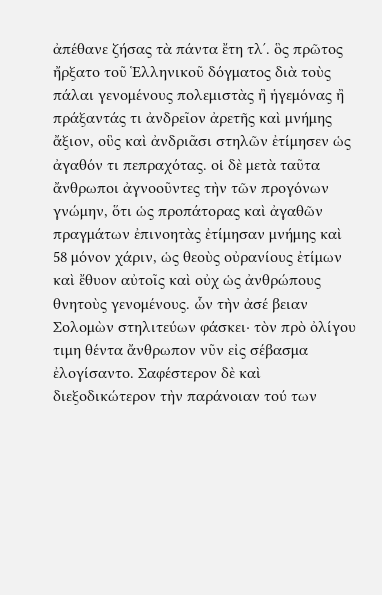ἀπέθανε ζήσας τὰ πάντα ἔτη τλʹ. ὃς πρῶτος ἤρξατο τοῦ Ἑλληνικοῦ δόγματος διὰ τοὺς πάλαι γενομένους πολεμιστὰς ἢ ἡγεμόνας ἢ πράξαντάς τι ἀνδρεῖον ἀρετῆς καὶ μνήμης ἄξιον, οὓς καὶ ἀνδριᾶσι στηλῶν ἐτίμησεν ὡς ἀγαθόν τι πεπραχότας. οἱ δὲ μετὰ ταῦτα ἄνθρωποι ἀγνοοῦντες τὴν τῶν προγόνων γνώμην, ὅτι ὡς προπάτορας καὶ ἀγαθῶν πραγμάτων ἐπινοητὰς ἐτίμησαν μνήμης καὶ 58 μόνον χάριν, ὡς θεοὺς οὐρανίους ἐτίμων καὶ ἔθυον αὐτοῖς καὶ οὐχ ὡς ἀνθρώπους θνητοὺς γενομένους. ὧν τὴν ἀσέ βειαν Σολομὼν στηλιτεύων φάσκει· τὸν πρὸ ὀλίγου τιμη θέντα ἄνθρωπον νῦν εἰς σέβασμα ἐλογίσαντο. Σαφέστερον δὲ καὶ διεξοδικώτερον τὴν παράνοιαν τού των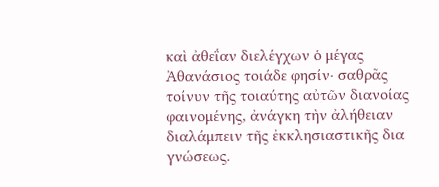καὶ ἀθεΐαν διελέγχων ὁ μέγας Ἀθανάσιος τοιάδε φησίν· σαθρᾶς τοίνυν τῆς τοιαύτης αὐτῶν διανοίας φαινομένης, ἀνάγκη τὴν ἀλήθειαν διαλάμπειν τῆς ἐκκλησιαστικῆς δια γνώσεως.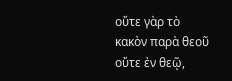οὔτε γὰρ τὸ κακὸν παρὰ θεοῦ οὔτε ἐν θεῷ,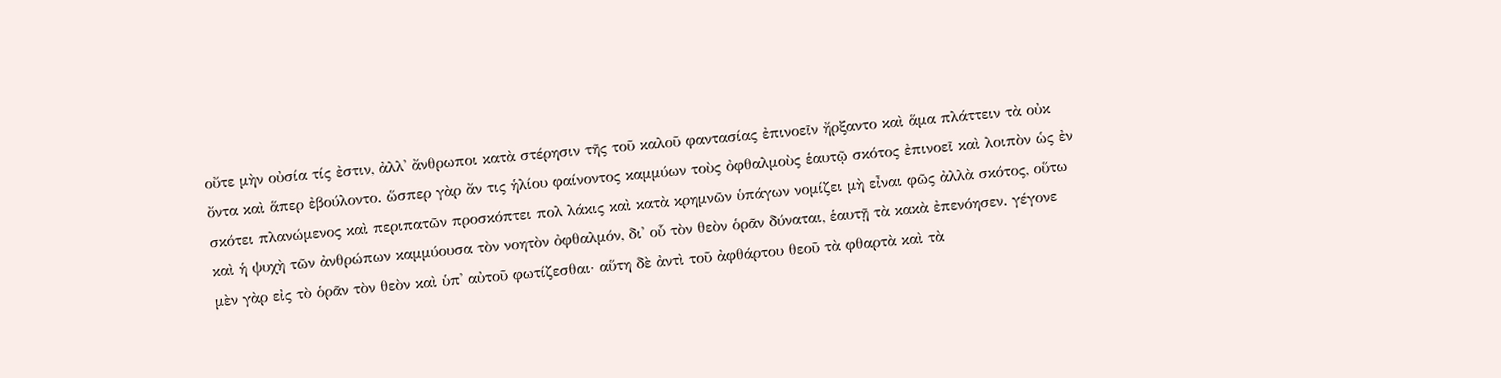οὔτε μὴν οὐσία τίς ἐστιν, ἀλλ' ἄνθρωποι κατὰ στέρησιν τῆς τοῦ καλοῦ φαντασίας ἐπινοεῖν ἤρξαντο καὶ ἅμα πλάττειν τὰ οὐκ ὄντα καὶ ἅπερ ἐβούλοντο. ὥσπερ γὰρ ἄν τις ἡλίου φαίνοντος καμμύων τοὺς ὀφθαλμοὺς ἑαυτῷ σκότος ἐπινοεῖ καὶ λοιπὸν ὡς ἐν σκότει πλανώμενος καὶ περιπατῶν προσκόπτει πολ λάκις καὶ κατὰ κρημνῶν ὑπάγων νομίζει μὴ εἶναι φῶς ἀλλὰ σκότος, οὕτω καὶ ἡ ψυχὴ τῶν ἀνθρώπων καμμύουσα τὸν νοητὸν ὀφθαλμόν, δι' οὗ τὸν θεὸν ὁρᾶν δύναται, ἑαυτῇ τὰ κακὰ ἐπενόησεν. γέγονε μὲν γὰρ εἰς τὸ ὁρᾶν τὸν θεὸν καὶ ὑπ' αὐτοῦ φωτίζεσθαι· αὕτη δὲ ἀντὶ τοῦ ἀφθάρτου θεοῦ τὰ φθαρτὰ καὶ τὰ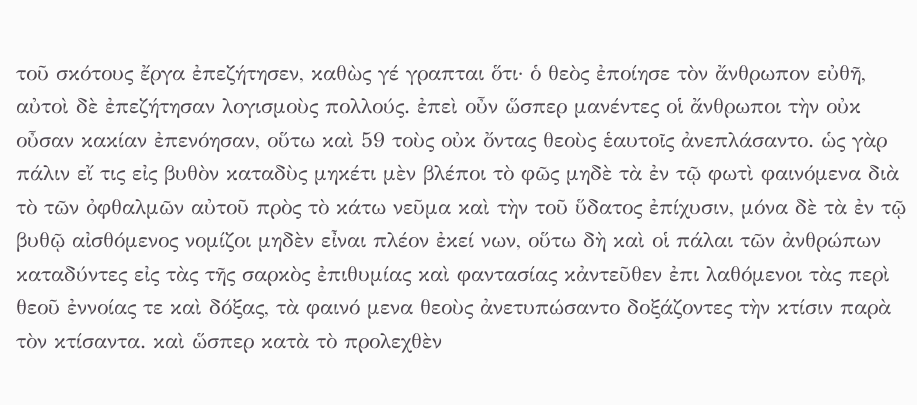τοῦ σκότους ἔργα ἐπεζήτησεν, καθὼς γέ γραπται ὅτι· ὁ θεὸς ἐποίησε τὸν ἄνθρωπον εὐθῆ, αὐτοὶ δὲ ἐπεζήτησαν λογισμοὺς πολλούς. ἐπεὶ οὖν ὥσπερ μανέντες οἱ ἄνθρωποι τὴν οὐκ οὖσαν κακίαν ἐπενόησαν, οὕτω καὶ 59 τοὺς οὐκ ὄντας θεοὺς ἑαυτοῖς ἀνεπλάσαντο. ὡς γὰρ πάλιν εἴ τις εἰς βυθὸν καταδὺς μηκέτι μὲν βλέποι τὸ φῶς μηδὲ τὰ ἐν τῷ φωτὶ φαινόμενα διὰ τὸ τῶν ὀφθαλμῶν αὐτοῦ πρὸς τὸ κάτω νεῦμα καὶ τὴν τοῦ ὕδατος ἐπίχυσιν, μόνα δὲ τὰ ἐν τῷ βυθῷ αἰσθόμενος νομίζοι μηδὲν εἶναι πλέον ἐκεί νων, οὕτω δὴ καὶ οἱ πάλαι τῶν ἀνθρώπων καταδύντες εἰς τὰς τῆς σαρκὸς ἐπιθυμίας καὶ φαντασίας κἀντεῦθεν ἐπι λαθόμενοι τὰς περὶ θεοῦ ἐννοίας τε καὶ δόξας, τὰ φαινό μενα θεοὺς ἀνετυπώσαντο δοξάζοντες τὴν κτίσιν παρὰ τὸν κτίσαντα. καὶ ὥσπερ κατὰ τὸ προλεχθὲν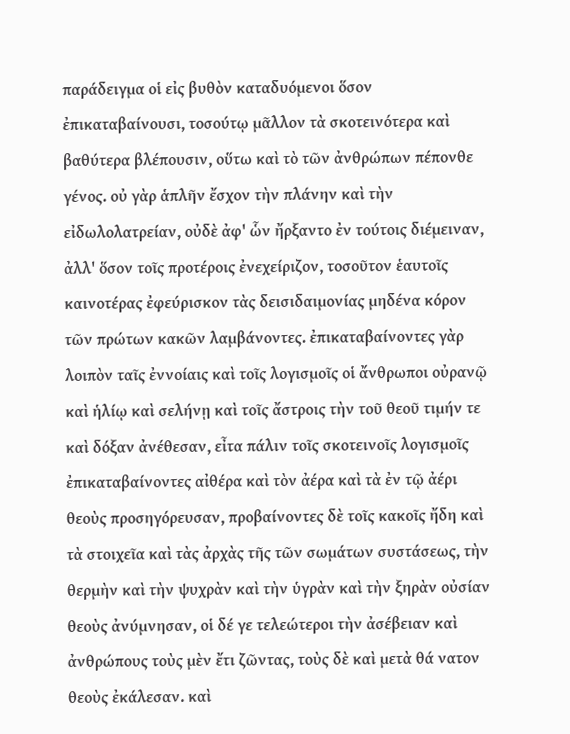παράδειγμα οἱ εἰς βυθὸν καταδυόμενοι ὅσον ἐπικαταβαίνουσι, τοσούτῳ μᾶλλον τὰ σκοτεινότερα καὶ βαθύτερα βλέπουσιν, οὕτω καὶ τὸ τῶν ἀνθρώπων πέπονθε γένος. οὐ γὰρ ἁπλῆν ἔσχον τὴν πλάνην καὶ τὴν εἰδωλολατρείαν, οὐδὲ ἀφ' ὧν ἤρξαντο ἐν τούτοις διέμειναν, ἀλλ' ὅσον τοῖς προτέροις ἐνεχείριζον, τοσοῦτον ἑαυτοῖς καινοτέρας ἐφεύρισκον τὰς δεισιδαιμονίας μηδένα κόρον τῶν πρώτων κακῶν λαμβάνοντες. ἐπικαταβαίνοντες γὰρ λοιπὸν ταῖς ἐννοίαις καὶ τοῖς λογισμοῖς οἱ ἄνθρωποι οὐρανῷ καὶ ἡλίῳ καὶ σελήνῃ καὶ τοῖς ἄστροις τὴν τοῦ θεοῦ τιμήν τε καὶ δόξαν ἀνέθεσαν, εἶτα πάλιν τοῖς σκοτεινοῖς λογισμοῖς ἐπικαταβαίνοντες αἰθέρα καὶ τὸν ἀέρα καὶ τὰ ἐν τῷ ἀέρι θεοὺς προσηγόρευσαν, προβαίνοντες δὲ τοῖς κακοῖς ἤδη καὶ τὰ στοιχεῖα καὶ τὰς ἀρχὰς τῆς τῶν σωμάτων συστάσεως, τὴν θερμὴν καὶ τὴν ψυχρὰν καὶ τὴν ὑγρὰν καὶ τὴν ξηρὰν οὐσίαν θεοὺς ἀνύμνησαν, οἱ δέ γε τελεώτεροι τὴν ἀσέβειαν καὶ ἀνθρώπους τοὺς μὲν ἔτι ζῶντας, τοὺς δὲ καὶ μετὰ θά νατον θεοὺς ἐκάλεσαν. καὶ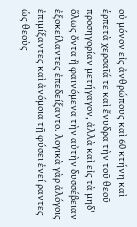οὐ μόνον εἰς ἀνθρώπους καὶ 60 κτήνη καὶ ἑρπετὰ χερσαῖά τε καὶ ἔνυδρα τὴν τοῦ θεοῦ προσηγορίαν μετήγαγον, ἀλλὰ καὶ εἰς τὰ μηδ' ὅλως ὄντα ἢ φαινόμενα τὴν αὐτὴν δυσσέβειαν ἐξοκείλαντες ἐπεδείξαντο. λογικὰ γὰρ ἀλόγοις ἐπιμίξαντες καὶ ἀνόμοια τῇ φύσει ἐνεί ραντες ὡς θεοὺς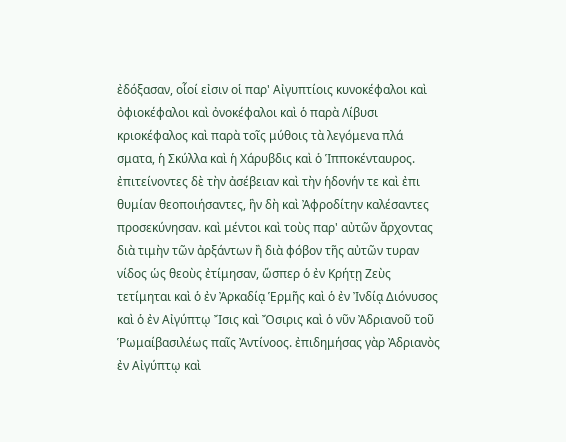ἐδόξασαν, οἷοί εἰσιν οἱ παρ' Αἰγυπτίοις κυνοκέφαλοι καὶ ὀφιοκέφαλοι καὶ ὀνοκέφαλοι καὶ ὁ παρὰ Λίβυσι κριοκέφαλος καὶ παρὰ τοῖς μύθοις τὰ λεγόμενα πλά σματα, ἡ Σκύλλα καὶ ἡ Χάρυβδις καὶ ὁ Ἱπποκένταυρος. ἐπιτείνοντες δὲ τὴν ἀσέβειαν καὶ τὴν ἡδονήν τε καὶ ἐπι θυμίαν θεοποιήσαντες, ἣν δὴ καὶ Ἀφροδίτην καλέσαντες προσεκύνησαν. καὶ μέντοι καὶ τοὺς παρ' αὐτῶν ἄρχοντας διὰ τιμὴν τῶν ἀρξάντων ἢ διὰ φόβον τῆς αὐτῶν τυραν νίδος ὡς θεοὺς ἐτίμησαν, ὥσπερ ὁ ἐν Κρήτῃ Ζεὺς τετίμηται καὶ ὁ ἐν Ἀρκαδίᾳ Ἑρμῆς καὶ ὁ ἐν Ἰνδίᾳ Διόνυσος καὶ ὁ ἐν Αἰγύπτῳ Ἴσις καὶ Ὄσιρις καὶ ὁ νῦν Ἀδριανοῦ τοῦ Ῥωμαίβασιλέως παῖς Ἀντίνοος. ἐπιδημήσας γὰρ Ἀδριανὸς ἐν Αἰγύπτῳ καὶ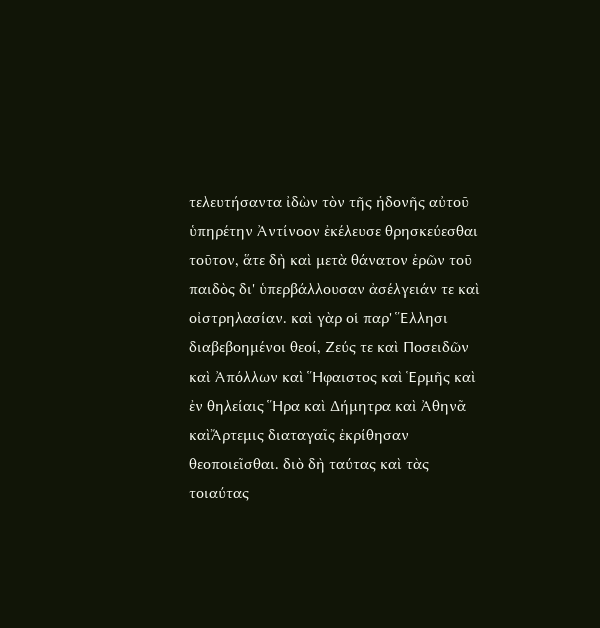τελευτήσαντα ἰδὼν τὸν τῆς ἡδονῆς αὐτοῦ ὑπηρέτην Ἀντίνοον ἐκέλευσε θρησκεύεσθαι τοῦτον, ἅτε δὴ καὶ μετὰ θάνατον ἐρῶν τοῦ παιδὸς δι' ὑπερβάλλουσαν ἀσέλγειάν τε καὶ οἰστρηλασίαν. καὶ γὰρ οἱ παρ' Ἕλλησι διαβεβοημένοι θεοί, Ζεύς τε καὶ Ποσειδῶν καὶ Ἀπόλλων καὶ Ἥφαιστος καὶ Ἑρμῆς καὶ ἐν θηλείαις Ἥρα καὶ Δήμητρα καὶ Ἀθηνᾶ καὶἌρτεμις διαταγαῖς ἐκρίθησαν θεοποιεῖσθαι. διὸ δὴ ταύτας καὶ τὰς τοιαύτας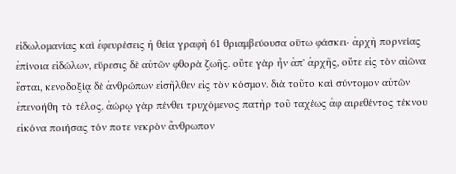εἰδωλομανίας καὶ ἐφευρέσεις ἡ θεία γραφὴ 61 θριαμβεύουσα οὕτω φάσκει· ἀρχὴ πορνείας ἐπίνοια εἰδώλων, εὕρεσις δὲ αὐτῶν φθορὰ ζωῆς. οὔτε γὰρ ἦν ἀπ' ἀρχῆς, οὔτε εἰς τὸν αἰῶνα ἔσται, κενοδοξίᾳ δὲ ἀνθρώπων εἰσῆλθεν εἰς τὸν κόσμον. διὰ τοῦτο καὶ σύντομον αὐτῶν ἐπενοήθη τὸ τέλος. ἀώρῳ γὰρ πένθει τρυχόμενος πατὴρ τοῦ ταχέως ἀφ αιρεθέντος τέκνου εἰκόνα ποιήσας τόν ποτε νεκρὸν ἄνθρωπον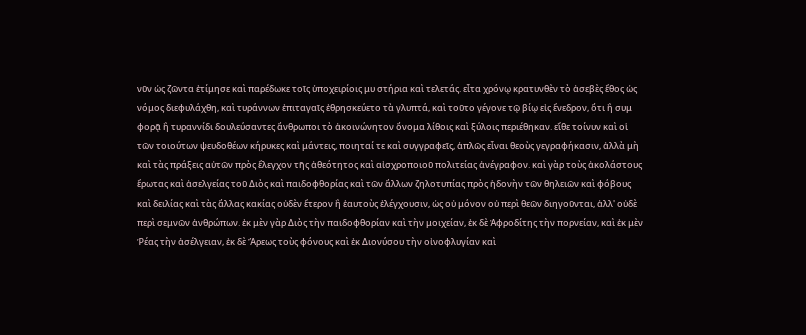νῦν ὡς ζῶντα ἐτίμησε καὶ παρέδωκε τοῖς ὑποχειρίοις μυ στήρια καὶ τελετάς. εἶτα χρόνῳ κρατυνθὲν τὸ ἀσεβὲς ἔθος ὡς νόμος διεφυλάχθη, καὶ τυράννων ἐπιταγαῖς ἐθρησκεύετο τὰ γλυπτά, καὶ τοῦτο γέγονε τῷ βίῳ εἰς ἔνεδρον, ὅτι ἢ συμ φορᾷ ἢ τυραννίδι δουλεύσαντες ἄνθρωποι τὸ ἀκοινώνητον ὄνομα λίθοις καὶ ξύλοις περιέθηκαν. εἴθε τοίνυν καὶ οἱ τῶν τοιούτων ψευδοθέων κήρυκες καὶ μάντεις, ποιηταί τε καὶ συγγραφεῖς, ἁπλῶς εἶναι θεοὺς γεγραφήκασιν, ἀλλὰ μὴ καὶ τὰς πράξεις αὐτῶν πρὸς ἔλεγχον τῆς ἀθεότητος καὶ αἰσχροποιοῦ πολιτείας ἀνέγραφον. καὶ γὰρ τοὺς ἀκολάστους ἔρωτας καὶ ἀσελγείας τοῦ Διὸς καὶ παιδοφθορίας καὶ τῶν ἄλλων ζηλοτυπίας πρὸς ἡδονὴν τῶν θηλειῶν καὶ φόβους καὶ δειλίας καὶ τὰς ἄλλας κακίας οὐδὲν ἕτερον ἢ ἑαυτοὺς ἐλέγχουσιν, ὡς οὐ μόνον οὐ περὶ θεῶν διηγοῦνται, ἀλλ' οὐδὲ περὶ σεμνῶν ἀνθρώπων. ἐκ μὲν γὰρ Διὸς τὴν παιδοφθορίαν καὶ τὴν μοιχείαν, ἐκ δὲ Ἀφροδίτης τὴν πορνείαν, καὶ ἐκ μὲν Ῥέας τὴν ἀσέλγειαν, ἐκ δὲ Ἄρεως τοὺς φόνους καὶ ἐκ Διονύσου τὴν οἰνοφλυγίαν καὶ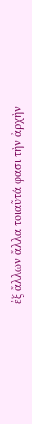ἐξ ἄλλων ἄλλα τοιαῦτά φασι τὴν ἀρχὴν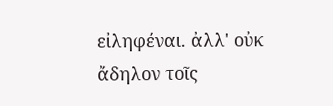εἰληφέναι. ἀλλ' οὐκ ἄδηλον τοῖς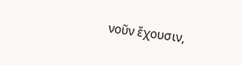νοῦν ἔχουσιν,